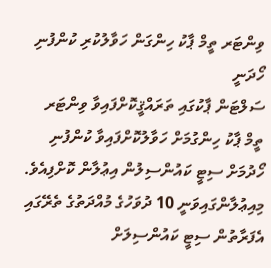ވިންޓަރ ތީމް ޕާކު ހިންގަން ހަވާލުކުރި ކުންފުނި ހޯދަނީ
ސަލްޓަން ޕާކުގައި ތަރައްޤީކޮށްފައިވާ ވިންޓަރ ތީމް ޕާކު ހިންގުމަށް ހަވާލުކޮށްފައިވާ ކުންފުނި ހޯދުމަށް ސިޓީ ކައުންސިލުން އިޢުލާން ކޮށްފިއެވެ. މިއިޢުލާންގައިވަނީ 10 ދުވަހުގެ މުއްދަތުގެ ތެރޭގައި އެފަރާތުން ސިޓީ ކައުންސިލަށް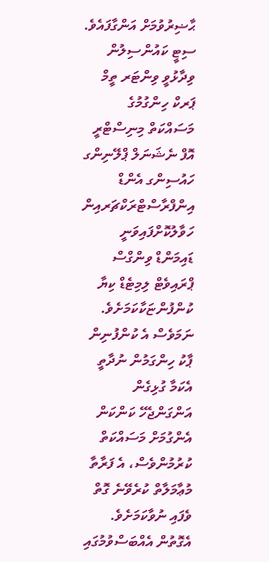ޙާޟިރުވުމަށް އަންގާފައެވެ.
ސިޓީ ކައުންސިލުން ވިދާޅުވީ ވިންޓަރ ތީމް ޕަރކް ހިންގުމުގެ މަސައްކަތް މިނިސްޓްރީ އޮފް ނެޝަނަލް ޕްލޭނިންގ ހައުސިންގ އެންޑް އިންފްރާސްޓްރަކްޗަރއިން ހަވާލުކޮށްފައިވަނީ ޑައިމަންޑް ވިންގްސް ޕްރައިވެޓް ލިމިޓެޑް ކިޔާ ކުންފުންޏަކާކަމަށެވެ. ނަމަވެސް އެ ކުންފުނިން ޕާކު ހިންގަމުން ނުދާތީ އެކަމާ ގުޅިގެން އަންގަންޖެހޭ ކަންކަން އެންގުމަށް މަސައްކަތް ކުރުމުންވެސް، އެ ފަރާތާ މުޢާމަލާތް ކުރެވޭނެ ގޮތް ވެފައި ނުވާކަމަށެވެ. އެގޮތުން އެއްބަސްވުމުގައި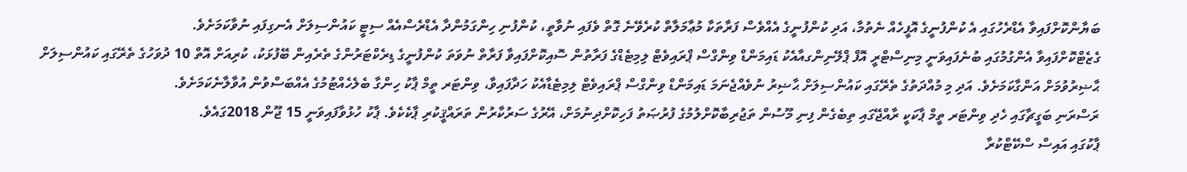ބަޔާންކޮށްފައިވާ އެޑްރެހުގައި އެ ކުންފުނީގެ އޮފީހެއް ނެތުމާ، އަދި ކުންފުނީގެ އެއްވެސް ފަރާތަކާ މުޢާމަލާތް ކުރެވޭނެ ގޮތް ވެފައި ނުވާތީ، ކުންފުނި ހިންގަމުންދާ އެޑްރެސްއެއް ސިޓީ ކައުންސިލަށް އެނގިފައި ނުވާކަމަށެވެ.
ގެޒެޓްކޮށްފައިވާ އެންގުމުގައި ބުނެފައިވަނީ މިނިސްޓްރީ އޮފް ޕްލޭނިންގއާއެކު ޑައިމަންޑް ވިންގްސް ޕްރައިވެޓް ލިމިޓެޑްގެ ފަރާތުން ސޮއިކޮށްފައިވާ ފަރާތް ނުވަތަ ކުންފުނީގެ ޑިރެކްޓަރުންގެ ތެރެއިން ބޭފުޅަކު، ކުރިއަށް އޮތް 10 ދުވަހުގެ ތެރޭގައި ކައުންސިލަށް ޙާޟިރުވުމަށް އަންގާކަމަށެވެ. އަދި މި މުއްދަތުގެ ތެރޭގައި ކައުންސިލަށް ޙާޟިރު ނުވެއްޖެނަމަ ޑައިމަންޑް ވިންގްސް ޕްރައިވެޓް ލިމިޓެޑާއެކު ހަދާފައިވާ، ވިންޓަރ ތީމް ޕާކު ހިންގާ ބެލެހެއްޓުމުގެ އެއްބަސްވުން އުވާލާނެކަމަށެވެ.
ރަސްރަނި ބަގީޗާގައި ހެދި ވިންޓަރ ތީމް ޕާކަކީ ރާއްޖޭގައި ތިބެގެން ފިނި މޫސުން ތަޖުރިބާކޮށްލުމުގެ ފުރުޞަތު ފަހިކޮށްދިނުމަށް، އޭރުގެ ސަރުކާރުން ތަރައްޤީކުރި ޕާކެކެވެ. ޕާކު ހުޅުވާފައިވަނީ 15 ޖޫން 2018ގައެވެ.
ޕާކުގައި އައިސް ސްކޭޓްކުރާ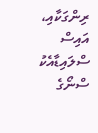ރިންގަކާއި، އައިސް ސްލައިޑާއެކު ސްނޯގެ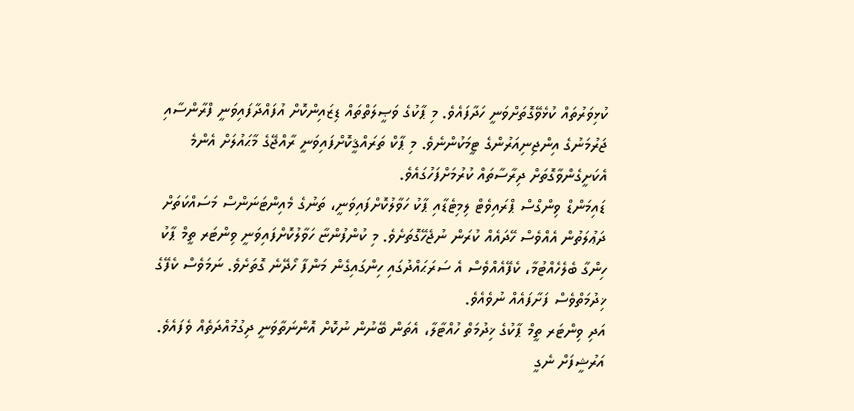ކުޅިވަރުތައް ކުޅެވޭގޮތަށްވަނީ ހަދާފައެވެ. މި ޕާކުގެ ވަޞީލަތްތައް ޑިޒައިންކޮށް އުފައްދާފައިވަނީ ފްރާންސާއި ޖަރުމަނުގެ އިންޖިނިއަރުންގެ ޓީމަކުންނެވެ. މި ޕާކް ތަރައްޤީކޮށްފައިވަނީ ރާއްޖޭގެ މާޙައުލަށް އެންމެ އެކަށީގެންވާގޮތަށް ދިރާސާތައް ކުރުމަށްފަހުގައެވެ.
ޑައިމަންޑް ވިންގްސް ޕްރައިވެޓް ލިމިޓެޑާއި ޕާކު ހަވާލުކޮށްފައިވަނީ، ތަނުގެ މެއިންޓަނަންސް މަސައްކަތަށް ދަޢުލަތުން އެއްވެސް ހޭދައެއް ކުރަން ނުޖެހޭގޮތަށެވެ. މި ކުންފުންޏާ ހަވާލުކޮށްފައިވަނީ ވިންޓަރ ތީމް ޕާކު ހިންގާ ބެލެހެއްޓުމާ، ކެފޭއެއްވެސް އެ ސަރަޙައްދުގައި ހިންގައިގެން މަންފާ ހޯދޭނެ ގޮތަށެވެ. ނަމަވެސް ކެފޭގެ ޚިދުމަތްވެސް ފަށާފައެއް ނުވެއެވެ.
އަދި ވިންޓަރ ތީމް ޕާކުގެ ޚިދުމަތް ހުއްޓާލާ، އެތަން ބޭނުން ނުކޮށް އޮންނަތާވަނީ ދިގުމުއްދަތެއް ވެފައެވެ.
އަރުޝީފަށް ނެގީ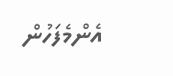އެންމެފަހުން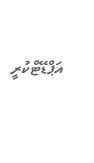އަޕްޑޭޓްކުރީ